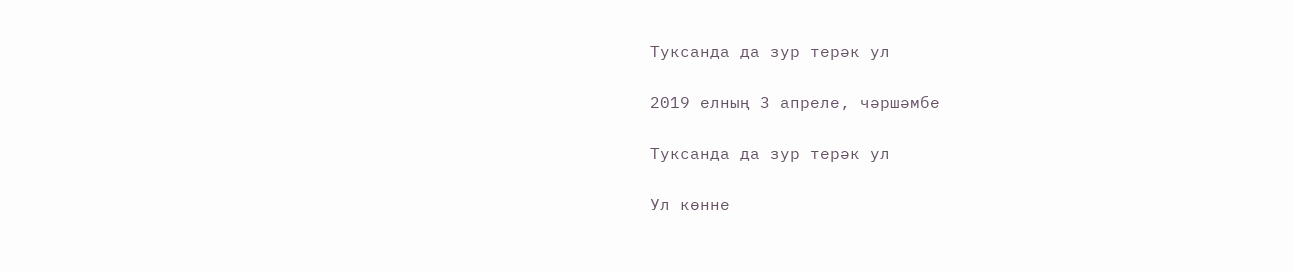Туксанда да зур терәк ул

2019 елның 3 апреле, чәршәмбе

Туксанда да зур терәк ул

Ул көнне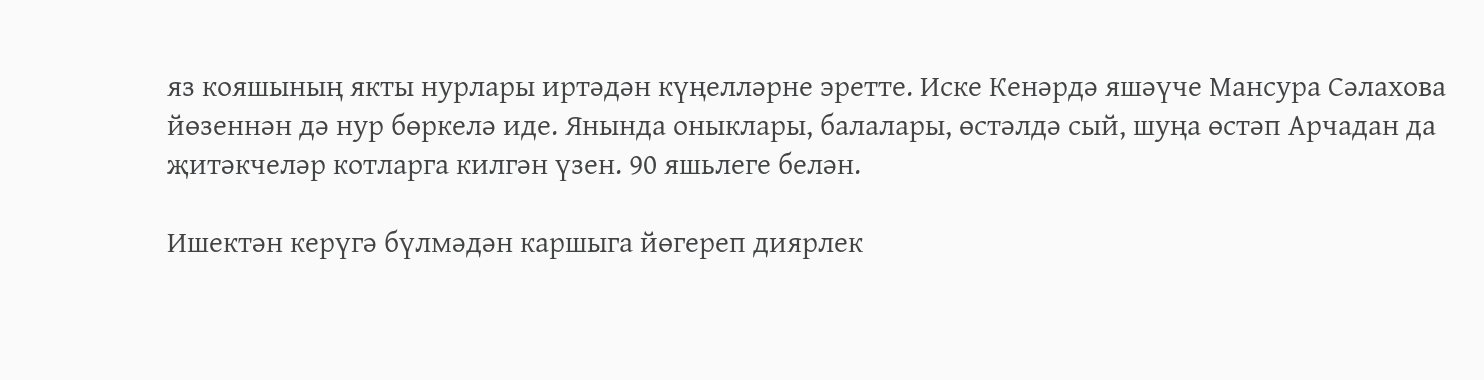яз кояшының якты нурлары иртәдән күңелләрне эретте. Иске Кенәрдә яшәүче Мансура Сәлахова йөзеннән дә нур бөркелә иде. Янында оныклары, балалары, өстәлдә сый, шуңа өстәп Арчадан да җитәкчеләр котларга килгән үзен. 90 яшьлеге белән.

Ишектән керүгә бүлмәдән каршыга йөгереп диярлек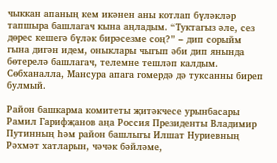чыккан апаның кем икәнен аны котлап бүләкләр тапшыра башлагач кына аңладым. “Туктагыз әле, сез дөрес кешегә бүләк бирәсезме соң?” – дип сорыйм гына дигән идем, оныклары чыгып әби дип янында бөтерелә башлагач, телемне тешләп калдым. Сөбханалла, Мансура апага гомердә дә туксанны биреп булмый.

Район башкарма комитеты җитәкчесе урынбасары Рамил Гарифҗанов аңа Россия Президенты Владимир Путинның һәм район башлыгы Илшат Нуриевның Рәхмәт хатларын, чәчәк бәйләме,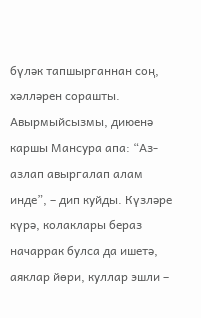бүләк тапшырганнан соң, хәлләрен сорашты. Авырмыйсызмы, диюенә каршы Мансура апа: “Аз-азлап авыргалап алам инде”, – дип куйды. Күзләре күрә, колаклары бераз начаррак булса да ишетә, аяклар йөри, куллар эшли –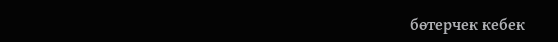бөтерчек кебек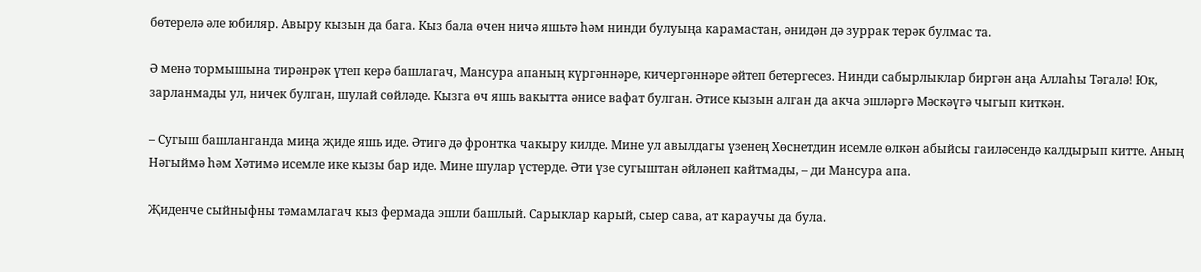бөтерелә әле юбиляр. Авыру кызын да бага. Кыз бала өчен ничә яшьтә һәм нинди булуыңа карамастан, әнидән дә зуррак терәк булмас та.

Ә менә тормышына тирәнрәк үтеп керә башлагач, Мансура апаның күргәннәре, кичергәннәре әйтеп бетергесез. Нинди сабырлыклар биргән аңа Аллаһы Тәгалә! Юк, зарланмады ул, ничек булган, шулай сөйләде. Кызга өч яшь вакытта әнисе вафат булган. Әтисе кызын алган да акча эшләргә Мәскәүгә чыгып киткән.

– Сугыш башланганда миңа җиде яшь иде. Әтигә дә фронтка чакыру килде. Мине ул авылдагы үзенең Хөснетдин исемле өлкән абыйсы гаиләсендә калдырып китте. Аның Нәгыймә һәм Хәтимә исемле ике кызы бар иде. Мине шулар үстерде. Әти үзе сугыштан әйләнеп кайтмады, – ди Мансура апа.

Җиденче сыйныфны тәмамлагач кыз фермада эшли башлый. Сарыклар карый, сыер сава, ат караучы да була.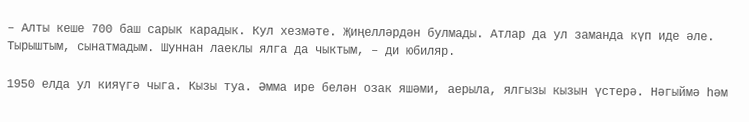– Алты кеше 700 баш сарык карадык. Кул хезмәте. Җиңелләрдән булмады. Атлар да ул заманда күп иде әле. Тырыштым, сынатмадым. Шуннан лаеклы ялга да чыктым, – ди юбиляр.

1950 елда ул кияүгә чыга. Кызы туа. Әмма ире белән озак яшәми, аерыла, ялгызы кызын үстерә. Нәгыймә һәм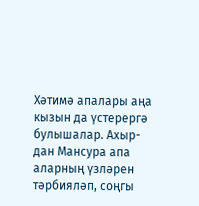Хәтимә апалары аңа кызын да үстерергә булышалар. Ахыр-дан Мансура апа аларның үзләрен тәрбияләп, соңгы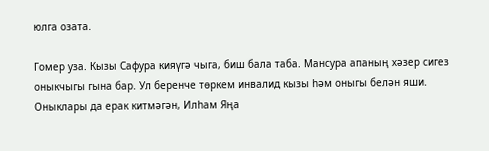юлга озата.

Гомер уза. Кызы Сафура кияүгә чыга, биш бала таба. Мансура апаның хәзер сигез оныкчыгы гына бар. Ул беренче төркем инвалид кызы һәм оныгы белән яши. Оныклары да ерак китмәгән, Илһам Яңа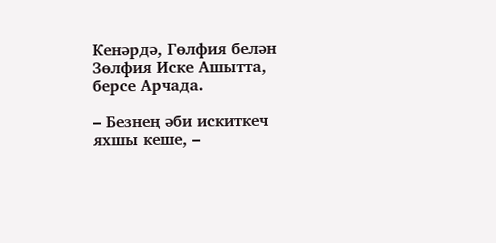Кенәрдә, Гөлфия белән Зөлфия Иске Ашытта, берсе Арчада.

– Безнең әби искиткеч яхшы кеше, –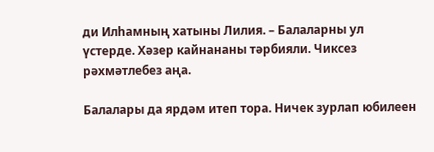ди Илһамның хатыны Лилия. – Балаларны ул үстерде. Хәзер кайнананы тәрбияли. Чиксез рәхмәтлебез аңа.

Балалары да ярдәм итеп тора. Ничек зурлап юбилеен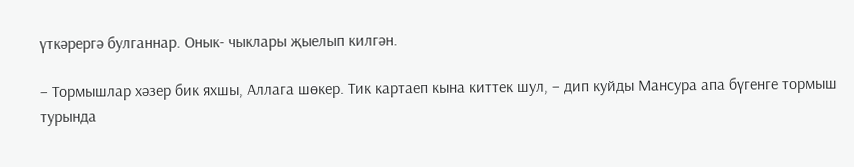үткәрергә булганнар. Онык- чыклары җыелып килгән.

– Тормышлар хәзер бик яхшы, Аллага шөкер. Тик картаеп кына киттек шул, – дип куйды Мансура апа бүгенге тормыш турында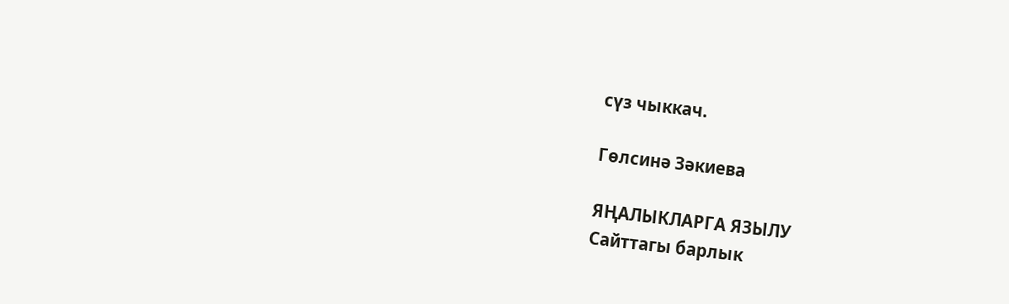сүз чыккач.

Гөлсинә Зәкиева

ЯҢАЛЫКЛАРГА ЯЗЫЛУ
Сайттагы барлык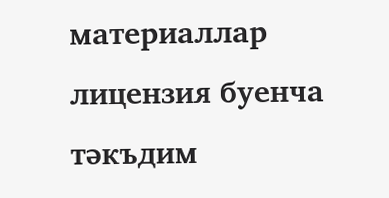материаллар лицензия буенча тәкъдим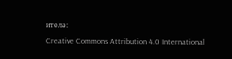ителә:
Creative Commons Attribution 4.0 International